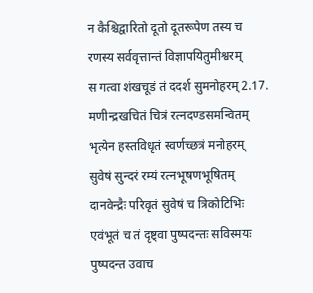न कैश्चिद्वारितो दूतो दूतरूपेण तस्य च
रणस्य सर्ववृत्तान्तं विज्ञापयितुमीश्वरम्
स गत्वा शंखचूडं तं ददर्श सुमनोहरम् 2.17.
मणीन्द्रखचितं चित्रं रत्नदण्डसमन्वितम्
भृत्येन हस्तविधृतं स्वर्णच्छत्रं मनोहरम्
सुवेषं सुन्दरं रम्यं रत्नभूषणभूषितम्
दानवेन्द्रैः परिवृतं सुवेषं च त्रिकोटिभिः
एवंभूतं च तं दृष्ट्वा पुष्पदन्तः सविस्मयः
पुष्पदन्त उवाच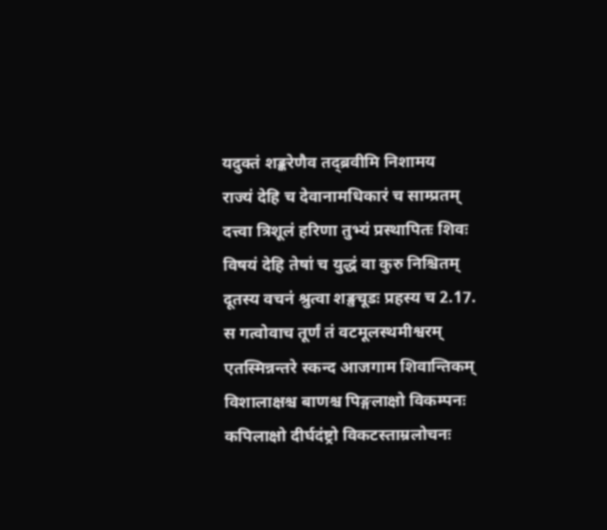यदुक्तं शङ्करेणैव तद्ब्रवीमि निशामय
राज्यं देहि च देवानामधिकारं च साम्प्रतम्
दत्त्वा त्रिशूलं हरिणा तुभ्यं प्रस्थापितः शिवः
विषयं देहि तेषां च युद्धं वा कुरु निश्चितम्
दूतस्य वचनं श्रुत्वा शङ्खचूडः प्रहस्य च 2.17.
स गत्वोवाच तूर्णं तं वटमूलस्थमीश्वरम्
एतस्मिन्नन्तरे स्कन्द आजगाम शिवान्तिकम्
विशालाक्षश्च बाणश्च पिङ्गलाक्षो विकम्पनः
कपिलाक्षो दीर्घदंष्ट्रो विकटस्ताम्रलोचनः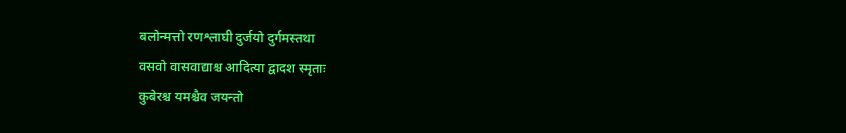बलोन्मत्तो रणश्लाघी दुर्जयो दुर्गमस्तथा
वसवो वासवाद्याश्च आदित्या द्वादश स्मृताः
कुबेरश्च यमश्चैव जयन्तो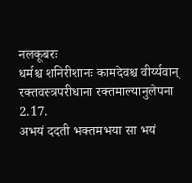नलकूबरः
धर्मश्च शनिरीशानः कामदेवश्च वीर्य्यवान्
रक्तवस्त्रपरीधाना रक्तमाल्यानुलेपना 2.17.
अभयं ददती भक्तमभया सा भयं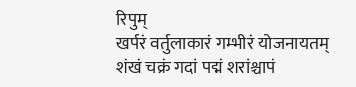रिपुम्
खर्परं वर्तुलाकारं गम्भीरं योजनायतम्
शंखं चक्रं गदां पद्मं शरांश्चापं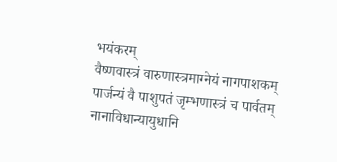भयंकरम्
वैष्णवास्त्रं वारुणास्त्रमाग्नेयं नागपाशकम्
पार्जन्यं वै पाशुपतं जृम्भणास्त्रं च पार्वतम् नानाविधान्यायुधानि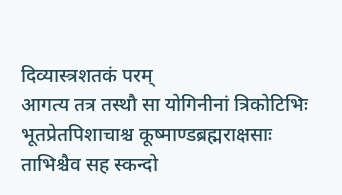दिव्यास्त्रशतकं परम्
आगत्य तत्र तस्थौ सा योगिनीनां त्रिकोटिभिः
भूतप्रेतपिशाचाश्च कूष्माण्डब्रह्मराक्षसाः
ताभिश्चैव सह स्कन्दो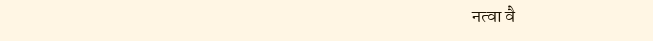नत्वा वै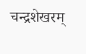चन्द्रशेखरम्